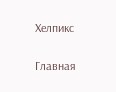Хелпикс

Главная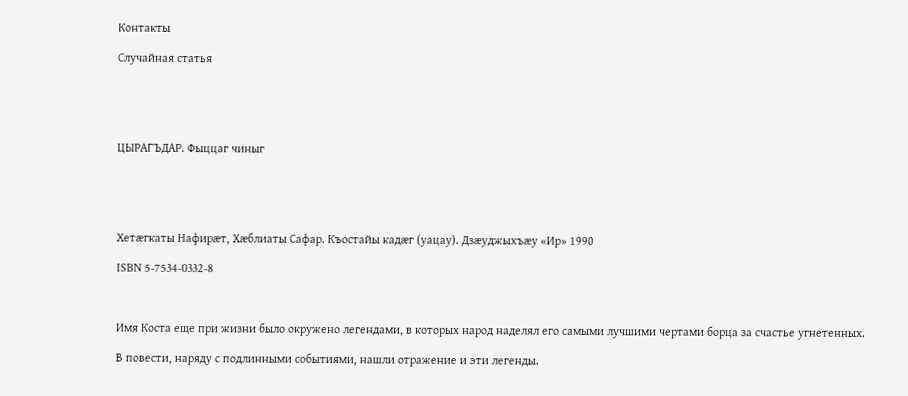Контакты

Случайная статья





ЦЫРАГЪДАР. Фыццаг чиныг





Хетæгкаты Нафирæт, Хæблиаты Сафар. Къостайы кадæг (уацау). Дзæуджыхъæу «Ир» 1990

ISBN 5-7534-0332-8



Имя Коста еще при жизни было окружено легендами, в которых народ наделял его самыми лучшими чертами борца за счастье угнетенных.

В повести, наряду с подлинными событиями, нашли отражение и эти легенды.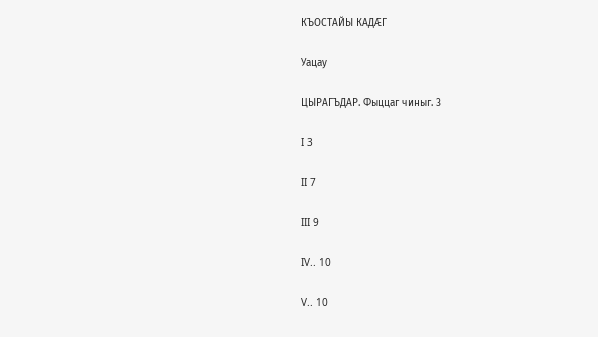КЪОСТАЙЫ КАДÆГ

Уацау

ЦЫРАГЪДАР. Фыццаг чиныг. 3

I 3

II 7

III 9

IV.. 10

V.. 10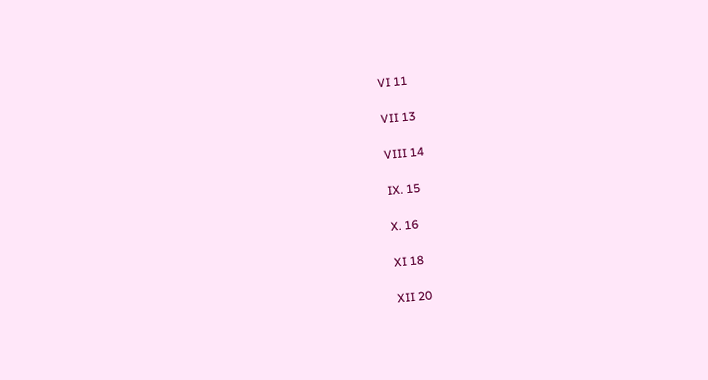VI 11

VII 13

VIII 14

IX. 15

X. 16

XI 18

XII 20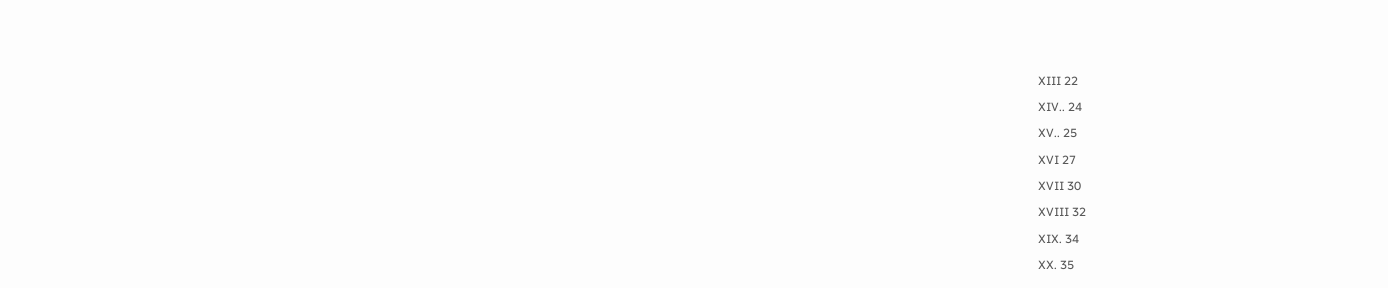XIII 22

XIV.. 24

XV.. 25

XVI 27

XVII 30

XVIII 32

XIX. 34

XX. 35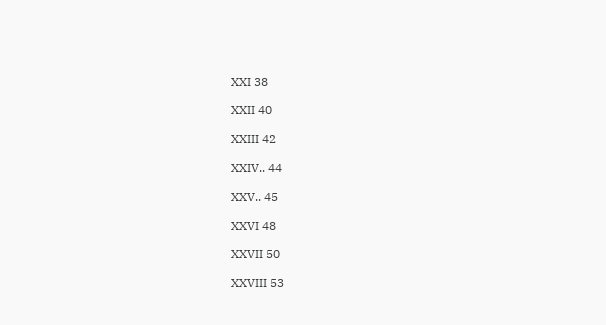XXI 38

XXII 40

XXIII 42

XXIV.. 44

XXV.. 45

XXVI 48

XXVII 50

XXVIII 53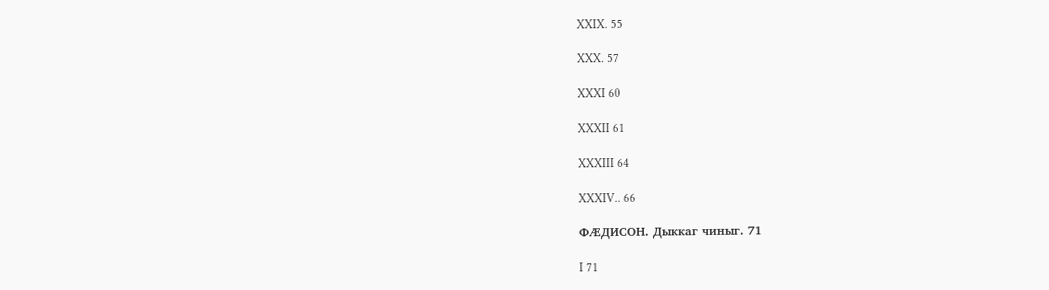XXIX. 55

XXX. 57

XXXI 60

XXXII 61

XXXIII 64

XXXIV.. 66

ФÆДИСОН. Дыккаг чиныг. 71

I 71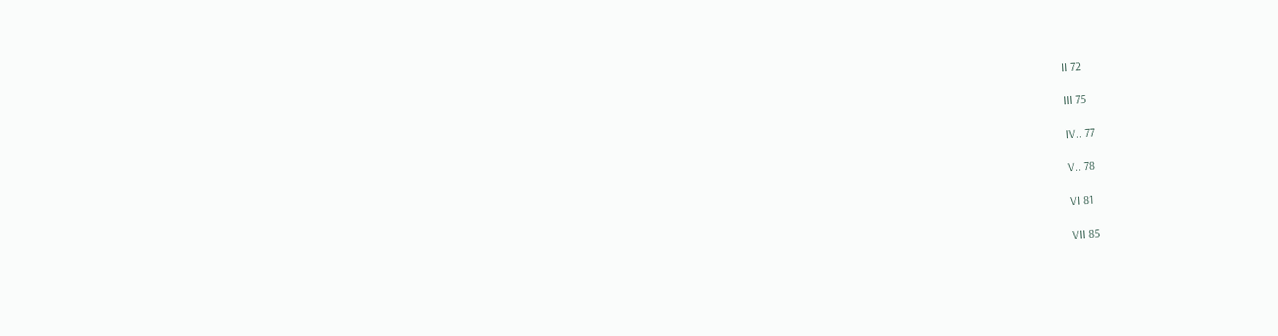II 72

III 75

IV.. 77

V.. 78

VI 81

VII 85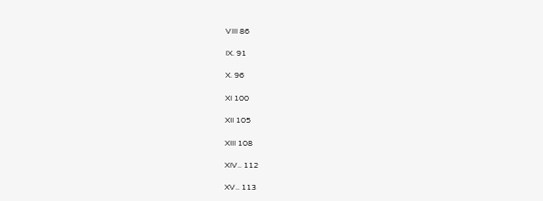VIII 86

IX. 91

X. 96

XI 100

XII 105

XIII 108

XIV.. 112

XV.. 113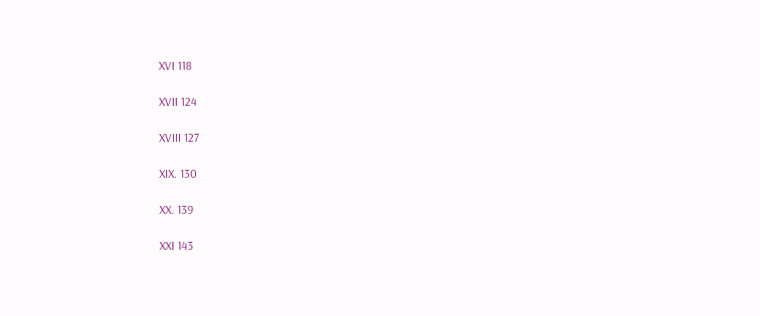XVI 118

XVII 124

XVIII 127

XIX. 130

XX. 139

XXI 143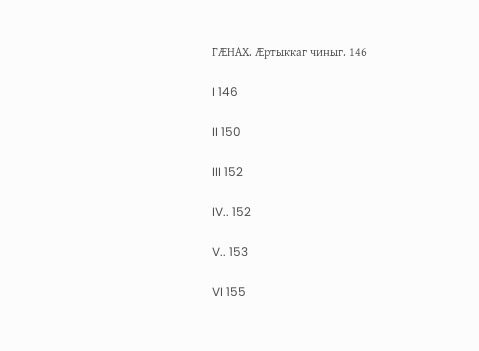ГÆНАХ. Æртыккаг чиныг. 146

I 146

II 150

III 152

IV.. 152

V.. 153

VI 155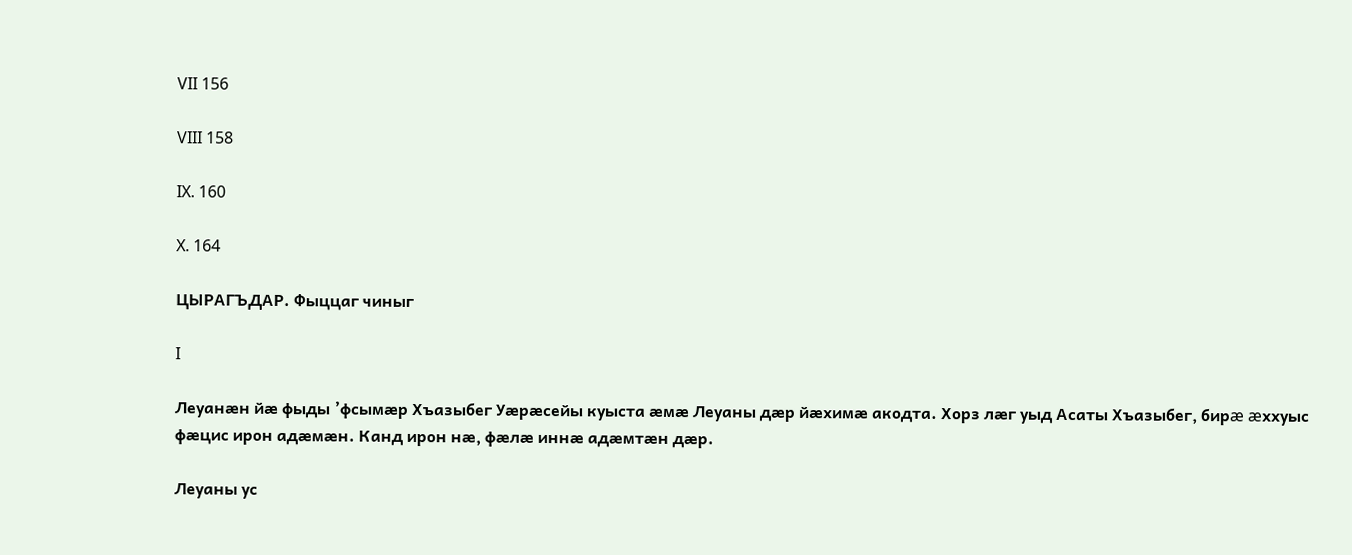VII 156

VIII 158

IX. 160

X. 164

ЦЫРАГЪДАР. Фыццаг чиныг

I

Леуанӕн йæ фыды ’фсымæр Хъазыбег Уæрæсейы куыста æмæ Леуаны дæр йæхимæ акодта. Хорз лæг уыд Асаты Хъазыбег, бирæ æххуыс фæцис ирон адæмæн. Канд ирон нæ, фæлæ иннæ адæмтæн дæр.

Леуаны ус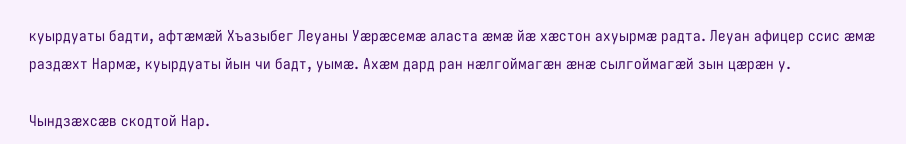куырдуаты бадти, афтæмæй Хъазыбег Леуаны Уæрæсемæ аласта æмæ йæ хæстон ахуырмæ радта. Леуан афицер ссис æмæ раздæхт Нармæ, куырдуаты йын чи бадт, уымæ. Ахæм дард ран нæлгоймагæн æнæ сылгоймагæй зын цæрæн у.

Чындзæхсæв скодтой Нар.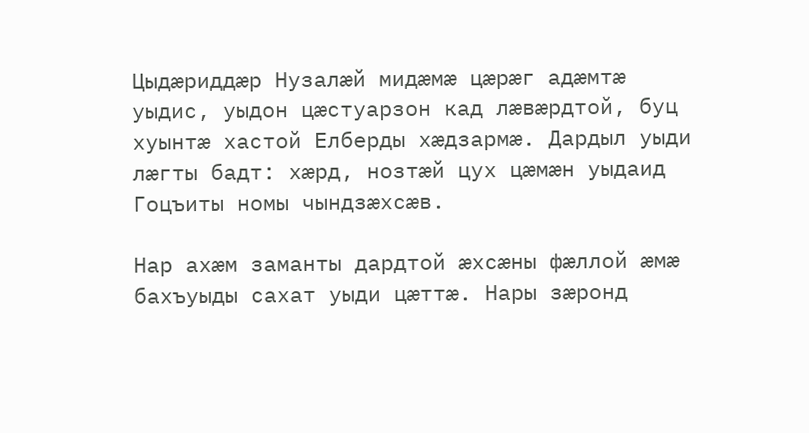Цыдæриддæр Нузалæй мидæмæ цæрæг адæмтæ уыдис, уыдон цæстуарзон кад лæвæрдтой, буц хуынтæ хастой Елберды хæдзармæ. Дардыл уыди лæгты бадт: хæрд, нозтæй цух цæмæн уыдаид Гоцъиты номы чындзæхсæв.

Нар ахæм заманты дардтой æхсæны фæллой æмæ бахъуыды сахат уыди цæттæ. Нары зæронд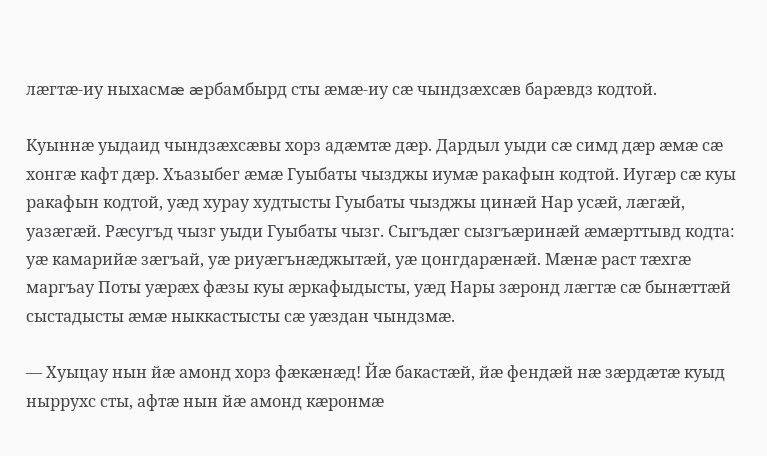лæгтæ-иу ныхасмæ æрбамбырд сты æмæ-иу сæ чындзæхсæв барæвдз кодтой.

Куыннæ уыдаид чындзæхсæвы хорз адæмтæ дæр. Дардыл уыди сæ симд дæр æмæ сæ хонгæ кафт дæр. Хъазыбег æмæ Гуыбаты чызджы иумæ ракафын кодтой. Иугæр сæ куы ракафын кодтой, уæд хурау худтысты Гуыбаты чызджы цинæй Нар усæй, лæгæй, уазæгæй. Рæсугъд чызг уыди Гуыбаты чызг. Сыгъдæг сызгъæринæй æмæрттывд кодта: уæ камарийæ зæгъай, уæ риуæгънæджытæй, уæ цонгдарæнæй. Мæнæ раст тæхгæ маргъау Поты уæрæх фæзы куы æркафыдысты, уæд Нары зæронд лæгтæ сæ бынæттæй сыстадысты æмæ ныккастысты сæ уæздан чындзмæ.

— Хуыцау нын йæ амонд хорз фæкæнæд! Йæ бакастæй, йæ фендæй нæ зæрдæтæ куыд ныррухс сты, афтæ нын йæ амонд кæронмæ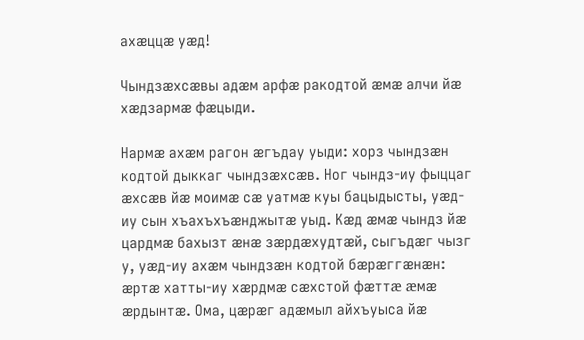ахæццæ уæд!

Чындзæхсæвы адæм арфæ ракодтой æмæ алчи йæ хæдзармæ фæцыди.

Нармæ ахæм рагон æгъдау уыди: хорз чындзæн кодтой дыккаг чындзæхсæв. Ног чындз-иу фыццаг æхсæв йæ моимæ сæ уатмæ куы бацыдысты, уæд-иу сын хъахъхъæнджытæ уыд. Кæд æмæ чындз йæ цардмæ бахызт æнæ зæрдæхудтæй, сыгъдæг чызг у, уæд-иу ахæм чындзæн кодтой бæрæггæнæн: æртæ хатты-иу хæрдмæ сæхстой фæттæ æмæ æрдынтæ. Ома, цæрæг адæмыл айхъуыса йæ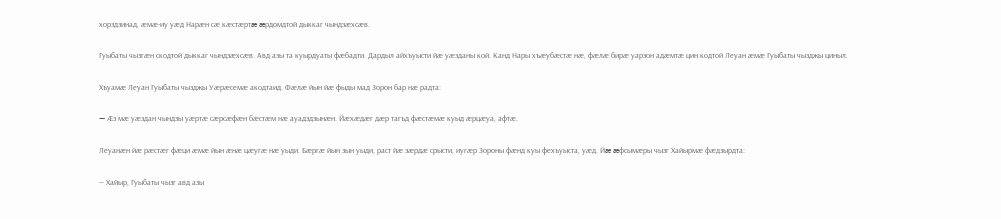хорздзинад, æмæ-иу уæд Нарæн сæ кæстæртæ æрдомдтой дыккаг чындзæхсæв.

Гуыбаты чызгæн скодтой дыккаг чындзæхсæв. Авд азы та куырдуаты фæбадти. Дардыл айхъуысти йæ уæзданы кой. Канд Нары хъæубæстæ нæ, фæлæ бирæ уарзон адæмтæ цин кодтой Леуан æмæ Гуыбаты чызджы циныл.

Хъуамæ Леуан Гуыбаты чызджы Уæрæсемæ акодтаид. Фæлæ йын йæ фыды мад Зорон бар нæ радта:

— Æз мæ уæздан чындзы уæртæ сæрсæфæн бæстæм нæ ауадздзынæн. Йæхæдæг дæр тагъд фæстæмæ куыд æрцæуа, афтæ.

Леуанæн йæ рæстæг фæци æмæ йын æнæ цæугæ нæ уыди. Бæргæ йын зын уыди, раст йæ зæрдæ срысти, иугæр Зороны фæнд куы фехъуыста, уæд. Йæ æфсымæры чызг Хайырмæ фæдзырдта:

— Хайыр, Гуыбаты чызг авд азы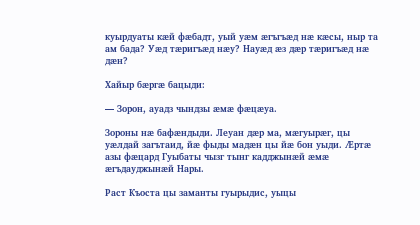куырдуаты кæй фæбадт, уый уæм æгъгъæд нæ кæсы, ныр та ам бада? Уæд тæригъæд нæу? Науæд æз дæр тæригъæд нæ дæн?

Хайыр бæргæ бацыди:

— Зорон, ауадз чындзы æмæ фæцæуа.

Зороны нæ бафæндыди. Леуан дæр ма, мæгуырæг, цы уæлдай загътаид, йæ фыды мадæн цы йæ бон уыди. Æртæ азы фæцард Гуыбаты чызг тынг кадджынæй æмæ æгъдауджынæй Нары.

Раст Къоста цы заманты гуырыдис, уыцы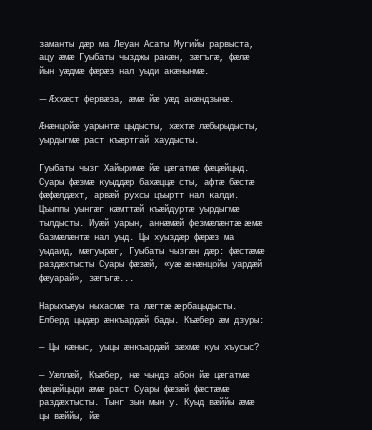заманты дæр ма Леуан Асаты Мугийы рарвыста, ацу æмæ Гуыбаты чызджы ракæн, зæгъгæ, фæлæ йын уæдмæ фæрæз нал уыди акæнынмæ.

— Æххæст фервæза, æмæ йæ уæд акæндзынæ.

Æнæнцойæ уарынтæ цыдысты, хæхтæ лæбырыдысты, уырдыгмæ раст къæртгай хаудысты.

Гуыбаты чызг Хайыримæ йæ цæгатмæ фæцæйцыд. Суары фæзмæ куыддæр бахæццæ сты, афтæ бæстæ фæфæлдæхт, арвæй рухсы цъыртт нал калди. Цъыппы уынгæг кæмттæй къæйдуртæ уырдыгмæ тылдысты. Иуæй уарын, аннæмæй фезмæлæнтæ æмæ базмæлæнтæ нал уыд. Цы хуыздæр фæрæз ма уыдаид, мæгуырæг, Гуыбаты чызгæн дæр: фæстæмæ раздæхтысты Суары фæзæй, «уæ æнæнцойы уардæй фæуарай», зæгъгæ...

Нарыхъæуы ныхасмæ та лæгтæ æрбацыдысты. Елберд цыдæр æнкъардæй бады. Къæбер æм дзуры:

— Цы кæныс, уыцы æнкъардæй зæхмæ куы хъусыс?

— Уæллæй, Къæбер, нæ чындз абон йæ цæгатмæ фæцæйцыди æмæ раст Суары фæзæй фæстæмæ раздæхтысты. Тынг зын мын у. Куыд вæййы æмæ цы вæййы, йæ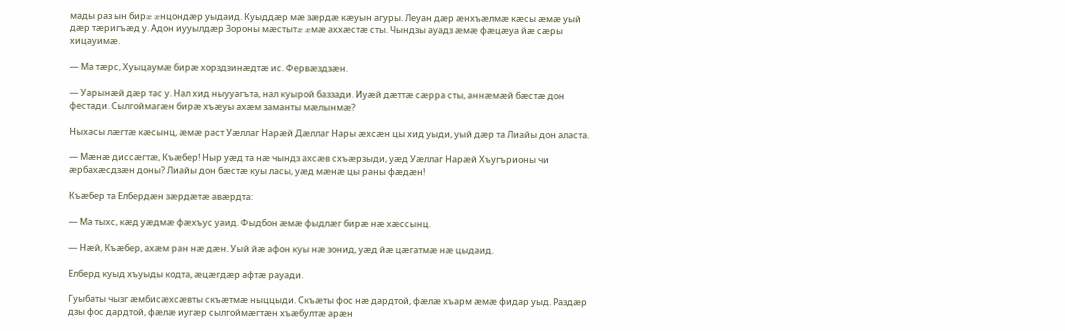мады раз ын бирæ æнцондæр уыдаид. Куыддæр мæ зæрдæ кæуын агуры. Леуан дæр æнхъæлмæ кæсы æмæ уый дæр тæригъæд у. Адон иууылдæр Зороны мæстытæ æмæ аххæстæ сты. Чындзы ауадз æмæ фæцæуа йæ сæры хицауимæ.

— Ма тæрс, Хуыцаумæ бирæ хорздзинæдтæ ис. Фервæздзæн.

— Уарынæй дæр тас у. Нал хид ныууагъта, нал куырой баззади. Иуæй дæттæ сæрра сты, аннæмæй бæстæ дон фестади. Сылгоймагæн бирæ хъæуы ахæм заманты мæлынмæ?

Ныхасы лæгтæ кæсынц, æмæ раст Уæллаг Нарæй Дæллаг Нары æхсæн цы хид уыди, уый дæр та Лиайы дон аласта.

— Мæнæ диссæгтæ, Къæбер! Ныр уæд та нæ чындз ахсæв схъæрзыди, уæд Уæллаг Нарæй Хъугърионы чи æрбахæсдзæн доны? Лиайы дон бæстæ куы ласы, уæд мæнæ цы раны фæдæн!

Къæбер та Елбердæн зæрдæтæ авæрдта:

— Ма тыхс, кæд уæдмæ фæхъус уаид. Фыдбон æмæ фыдлæг бирæ нæ хæссынц.

— Нæй, Къæбер, ахæм ран нæ дæн. Уый йæ афон куы нæ зонид, уæд йæ цæгатмæ нæ цыдаид.

Елберд куыд хъуыды кодта, æцæгдæр афтæ рауади.

Гуыбаты чызг æмбисæхсæвты скъæтмæ ныццыди. Скъæты фос нæ дардтой, фæлæ хъарм æмæ фидар уыд. Раздæр дзы фос дардтой, фæлæ иугæр сылгоймæгтæн хъæбултæ арæн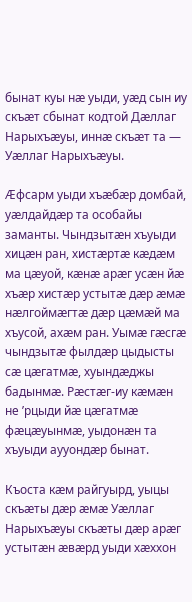бынат куы нæ уыди, уæд сын иу скъæт сбынат кодтой Дæллаг Нарыхъæуы, иннæ скъæт та — Уæллаг Нарыхъæуы.

Æфсарм уыди хъæбæр домбай, уæлдайдæр та особайы заманты. Чындзытæн хъуыди хицæн ран, хистæртæ кæдæм ма цæуой, кæнæ арæг усæн йæ хъæр хистæр устытæ дæр æмæ нæлгоймæгтæ дæр цæмæй ма хъусой, ахæм ран. Уымæ гæсгæ чындзытæ фылдæр цыдысты сæ цæгатмæ, хуындæджы бадынмæ. Рæстæг-иу кæмæн не ’рцыди йæ цæгатмæ фæцæуынмæ, уыдонæн та хъуыди аууондæр бынат.

Къоста кæм райгуырд, уыцы скъæты дæр æмæ Уæллаг Нарыхъæуы скъæты дæр арæг устытæн æвæрд уыди хæххон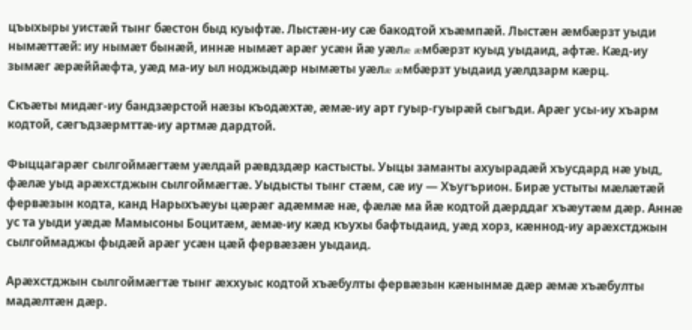цъыхыры уистæй тынг бæстон быд куыфтæ. Лыстæн-иу сæ бакодтой хъæмпæй. Лыстæн æмбæрзт уыди нымæттæй: иу нымæт бынæй, иннæ нымæт арæг усæн йæ уæлæ æмбæрзт куыд уыдаид, афтæ. Кæд-иу зымæг æрæййæфта, уæд ма-иу ыл ноджыдæр нымæты уæлæ æмбæрзт уыдаид уæлдзарм кæрц.

Скъæты мидæг-иу бандзæрстой нæзы къодæхтæ, æмæ-иу арт гуыр-гуырæй сыгъди. Арæг усы-иу хъарм кодтой, сæгъдзæрмттæ-иу артмæ дардтой.

Фыццагарæг сылгоймæгтæм уæлдай рæвдздæр кастысты. Уыцы заманты ахуырадæй хъусдард нæ уыд, фæлæ уыд арæхстджын сылгоймæгтæ. Уыдысты тынг стæм, сæ иу — Хъугърион. Бирæ устыты мæлæтæй фервæзын кодта, канд Нарыхъæуы цæрæг адæммæ нæ, фæлæ ма йæ кодтой дæрддаг хъæутæм дæр. Аннæ ус та уыди уæдæ Мамысоны Боцитæм, æмæ-иу кæд къухы бафтыдаид, уæд хорз, кæннод-иу арæхстджын сылгоймаджы фыдæй арæг усæн цæй фервæзæн уыдаид.

Арæхстджын сылгоймæгтæ тынг æххуыс кодтой хъæбулты фервæзын кæнынмæ дæр æмæ хъæбулты мадæлтæн дæр.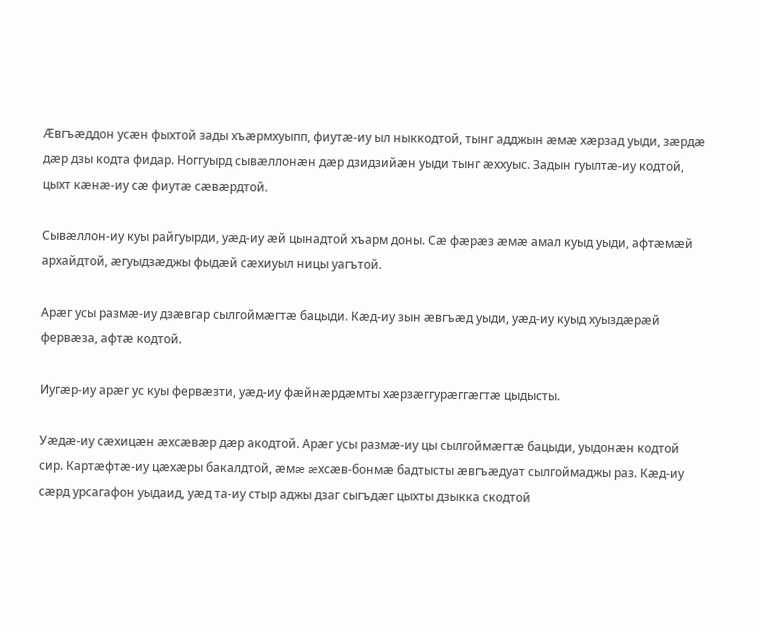Æвгъæддон усæн фыхтой зады хъæрмхуыпп, фиутæ-иу ыл ныккодтой, тынг адджын æмæ хæрзад уыди, зæрдæ дæр дзы кодта фидар. Ноггуырд сывæллонæн дæр дзидзийæн уыди тынг æххуыс. Задын гуылтæ-иу кодтой, цыхт кæнæ-иу сæ фиутæ сæвæрдтой.

Сывæллон-иу куы райгуырди, уæд-иу æй цынадтой хъарм доны. Сæ фæрæз æмæ амал куыд уыди, афтæмæй архайдтой, æгуыдзæджы фыдæй сæхиуыл ницы уагътой.

Арæг усы размæ-иу дзæвгар сылгоймæгтæ бацыди. Кæд-иу зын æвгъæд уыди, уæд-иу куыд хуыздæрæй фервæза, афтæ кодтой.

Иугæр-иу арæг ус куы фервæзти, уæд-иу фæйнæрдæмты хæрзæггурæггæгтæ цыдысты.

Уæдæ-иу сæхицæн æхсæвæр дæр акодтой. Арæг усы размæ-иу цы сылгоймæгтæ бацыди, уыдонæн кодтой сир. Картæфтæ-иу цæхæры бакалдтой, æмæ æхсæв-бонмæ бадтысты æвгъæдуат сылгоймаджы раз. Кæд-иу сæрд урсагафон уыдаид, уæд та-иу стыр аджы дзаг сыгъдæг цыхты дзыкка скодтой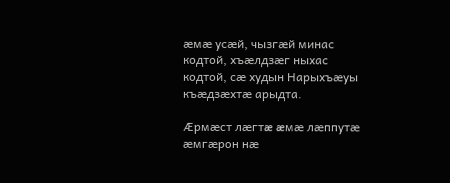æмæ усæй, чызгæй минас кодтой, хъæлдзæг ныхас кодтой, сæ худын Нарыхъæуы къæдзæхтæ арыдта.

Æрмæст лæгтæ æмæ лæппутæ æмгæрон нæ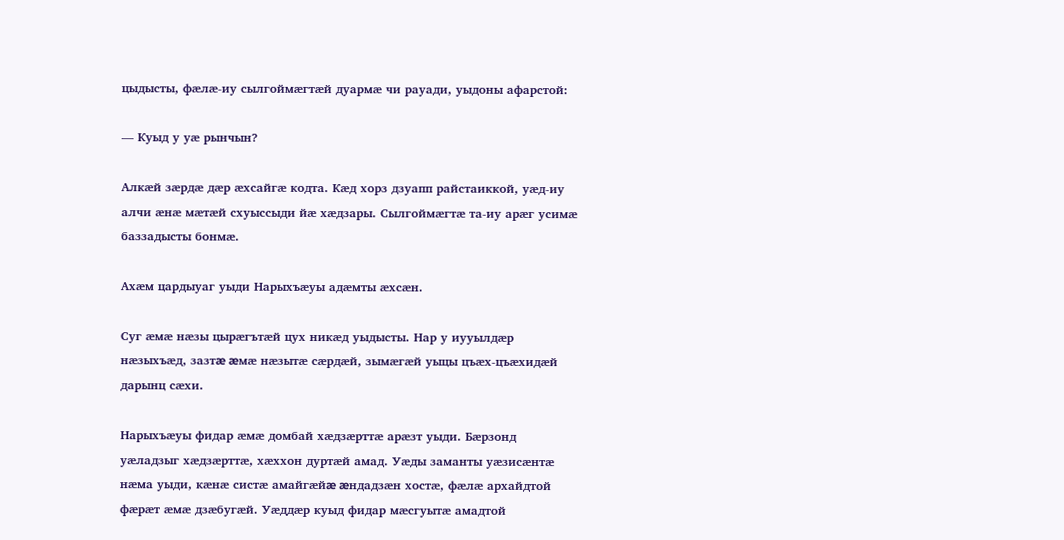цыдысты, фæлæ-иу сылгоймæгтæй дуармæ чи рауади, уыдоны афарстой:

— Куыд у уæ рынчын?

Алкæй зæрдæ дæр æхсайгæ кодта. Кæд хорз дзуапп райстаиккой, уæд-иу алчи æнæ мæтæй схуыссыди йæ хæдзары. Сылгоймæгтæ та-иу арæг усимæ баззадысты бонмæ.

Ахæм цардыуаг уыди Нарыхъæуы адæмты æхсæн.

Суг æмæ нæзы цырæгътæй цух никæд уыдысты. Нар у иууылдæр нæзыхъæд, зазтæ æмæ нæзытæ сæрдæй, зымæгæй уыцы цъæх-цъæхидæй дарынц сæхи.

Нарыхъæуы фидар æмæ домбай хæдзæрттæ арæзт уыди. Бæрзонд уæладзыг хæдзæрттæ, хæххон дуртæй амад. Уæды заманты уæзисæнтæ нæма уыди, кæнæ систæ амайгæйæ æндадзæн хостæ, фæлæ архайдтой фæрæт æмæ дзæбугæй. Уæддæр куыд фидар мæсгуытæ амадтой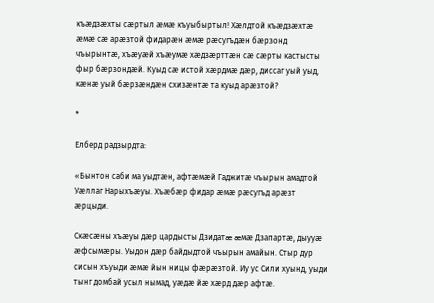къæдзæхты сæртыл æмæ къуыбыртыл! Хæлдтой къæдзæхтæ æмæ сæ арæзтой фидарæн æмæ рæсугъдæн бæрзонд чъырынтæ, хъæуæй хъæумæ хæдзæрттæн сæ сæрты кастысты фыр бæрзондæй. Куыд сæ истой хæрдмæ дæр, диссаг уый уыд, кæнæ уый бæрзæндæн схизæнтæ та куыд арæзтой?

*

Елберд радзырдта:

«Бынтон саби ма уыдтæн, афтæмæй Гаджитæ чъырын амадтой Уæллаг Нарыхъæуы. Хъæбæр фидар æмæ рæсугъд арæзт æрцыди.

Скæсæны хъæуы дæр цардысты Дзидатæ æмæ Дзапартæ, дыууæ æфсымæры. Уыдон дæр байдыдтой чъырын амайын. Стыр дур сисын хъуыди æмæ йын ницы фæрæзтой. Иу ус Сили хуынд, уыди тынг домбай усыл нымад, уæдæ йæ хæрд дæр афтæ.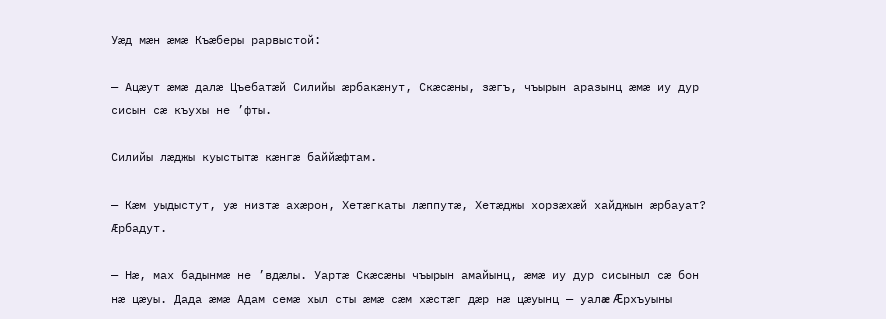Уæд мæн æмæ Къæберы рарвыстой:

— Ацæут æмæ далæ Цъебатæй Силийы æрбакæнут, Скæсæны, зæгъ, чъырын аразынц æмæ иу дур сисын сæ къухы не ’фты.

Силийы лæджы куыстытæ кæнгæ баййæфтам.

— Кæм уыдыстут, уæ низтæ ахæрон, Хетæгкаты лæппутæ, Хетæджы хорзæхæй хайджын æрбауат? Æрбадут.

— Нæ, мах бадынмæ не ’вдæлы. Уартæ Скæсæны чъырын амайынц, æмæ иу дур сисыныл сæ бон нæ цæуы. Дада æмæ Адам семæ хыл сты æмæ сæм хæстæг дæр нæ цæуынц — уалæ Æрхъуыны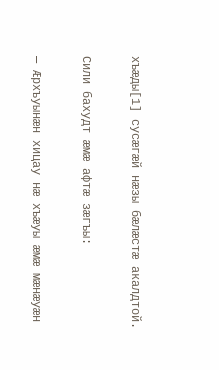хъæды[1] сусæгæй нæзы бæлæстæ акалдтой.

Сили бахудт æмæ афтæ зæгъы:

— Æрхъуынæн хицау нæ хъæуы æмæ мæнæуæн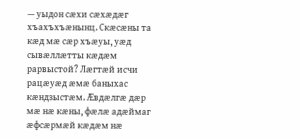— уыдон сæхи сæхæдæг хъахъхъæнынц. Скæсæны та кæд мæ сæр хъæуы, уæд сывæллæтты кæдæм рарвыстой? Лæгтæй исчи рацæуæд æмæ баныхас кæндзыстæм. Æвдæлгæ дæр мæ нæ кæны, фæлæ адæймаг æфсæрмæй кæдæм нæ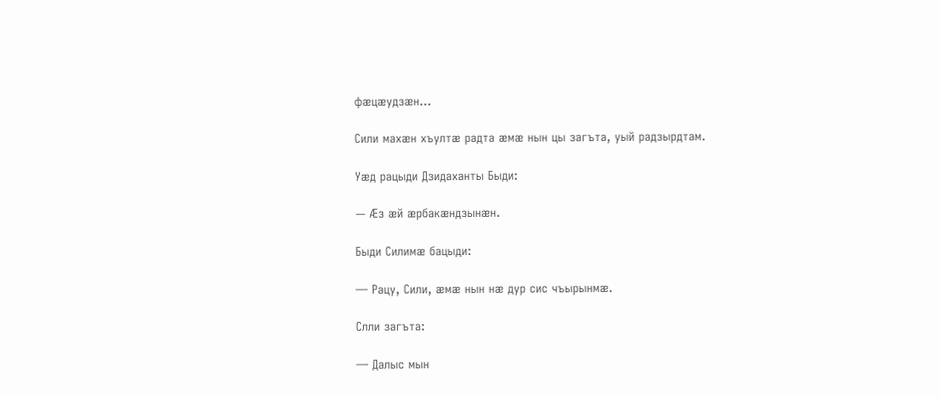фæцæудзæн...

Сили махæн хъултæ радта æмæ нын цы загъта, уый радзырдтам.

Уæд рацыди Дзидаханты Быди:

— Æз æй æрбакæндзынæн.

Быди Силимæ бацыди:

— Рацу, Сили, æмæ нын нæ дур сис чъырынмæ.

Слли загъта:

— Далыс мын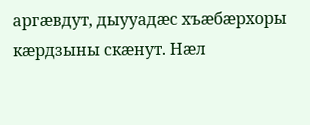аргæвдут, дыууадæс хъæбæрхоры кæрдзыны скæнут. Нæл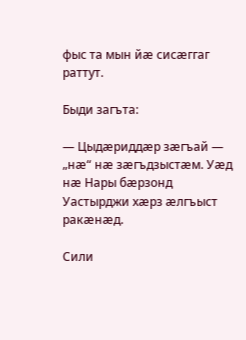фыс та мын йæ сисæггаг раттут.

Быди загъта:

— Цыдæриддæр зæгъай — „нæ“ нæ зæгъдзыстæм. Уæд нæ Нары бæрзонд Уастырджи хæрз æлгъыст ракæнæд.

Сили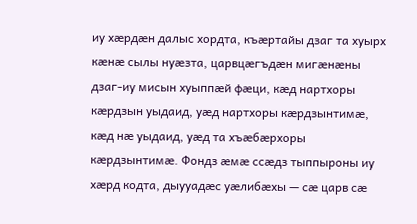иу хæрдæн далыс хордта, къæртайы дзаг та хуырх кæнæ сылы нуæзта, царвцæгъдæн мигæнæны дзаг-иу мисын хуыппæй фæци, кæд нартхоры кæрдзын уыдаид, уæд нартхоры кæрдзынтимæ, кæд нæ уыдаид, уæд та хъæбæрхоры кæрдзынтимæ. Фондз æмæ ссæдз тыппыроны иу хæрд кодта, дыууадæс уæлибæхы — сæ царв сæ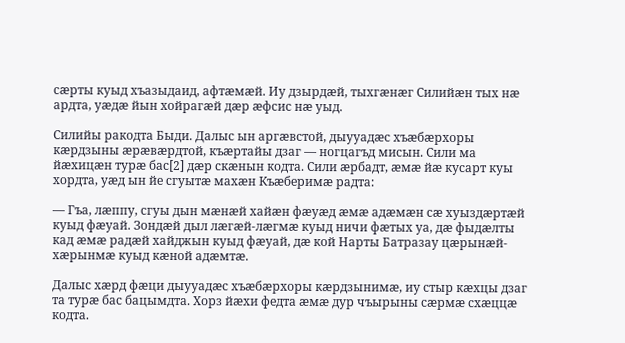сæрты куыд хъазыдаид, афтæмæй. Иу дзырдæй, тыхгæнæг Силийæн тых нæ ардта, уæдæ йын хойрагæй дæр æфсис нæ уыд.

Силийы ракодта Быди. Далыс ын аргæвстой, дыууадæс хъæбæрхоры кæрдзыны æрæвæрдтой, къæртайы дзаг — ногцагъд мисын. Сили ма йæхицæн турæ бас[2] дæр скæнын кодта. Сили æрбадт, æмæ йæ кусарт куы хордта, уæд ын йе сгуытæ махæн Къæберимæ радта:

— Гъа, лæппу, сгуы дын мæнæй хайæн фæуæд æмæ адæмæн сæ хуыздæртæй куыд фæуай. Зондæй дыл лæгæй-лæгмæ куыд ничи фæтых уа, дæ фыдæлты кад æмæ радæй хайджын куыд фæуай, дæ кой Нарты Батразау цæрынæй-хæрынмæ куыд кæной адæмтæ.

Далыс хæрд фæци дыууадæс хъæбæрхоры кæрдзынимæ, иу стыр кæхцы дзаг та турæ бас бацымдта. Хорз йæхи федта æмæ дур чъырыны сæрмæ схæццæ кодта.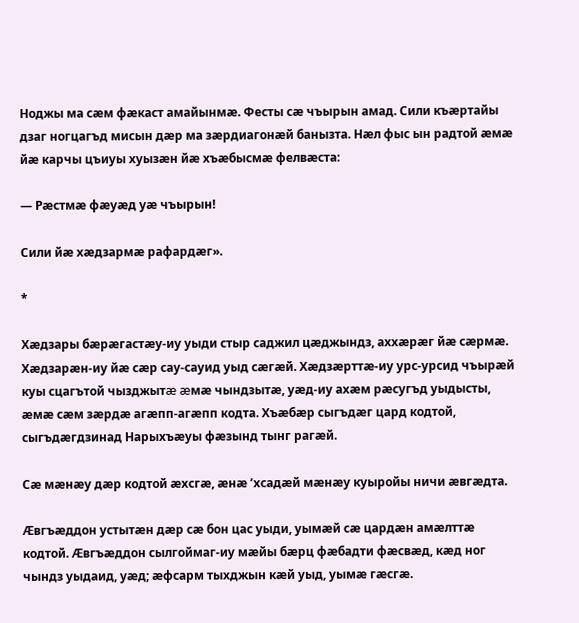Ноджы ма сæм фæкаст амайынмæ. Фесты сæ чъырын амад. Сили къæртайы дзаг ногцагъд мисын дæр ма зæрдиагонæй банызта. Нæл фыс ын радтой æмæ йæ карчы цъиуы хуызæн йæ хъæбысмæ фелвæста:

— Рæстмæ фæуæд уæ чъырын!

Сили йæ хæдзармæ рафардæг».

*

Хæдзары бæрæгастæу-иу уыди стыр саджил цæджындз, аххæрæг йæ сæрмæ. Хæдзарæн-иу йæ сæр сау-сауид уыд сæгæй. Хæдзæрттæ-иу урс-урсид чъырæй куы сцагътой чызджытæ æмæ чындзытæ, уæд-иу ахæм рæсугъд уыдысты, æмæ сæм зæрдæ агæпп-агæпп кодта. Хъæбæр сыгъдæг цард кодтой, сыгъдæгдзинад Нарыхъæуы фæзынд тынг рагæй.

Сæ мæнæу дæр кодтой æхсгæ, æнæ ’хсадæй мæнæу куыройы ничи æвгæдта.

Æвгъæддон устытæн дæр сæ бон цас уыди, уымæй сæ цардæн амæлттæ кодтой. Æвгъæддон сылгоймаг-иу мæйы бæрц фæбадти фæсвæд, кæд ног чындз уыдаид, уæд; æфсарм тыхджын кæй уыд, уымæ гæсгæ.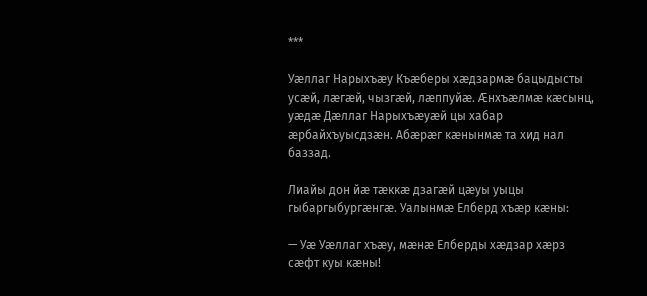***

Уæллаг Нарыхъæу Къæберы хæдзармæ бацыдысты усæй, лæгæй, чызгæй, лæппуйæ. Æнхъæлмæ кæсынц, уæдæ Дæллаг Нарыхъæуæй цы хабар æрбайхъуысдзæн. Абæрæг кæнынмæ та хид нал баззад.

Лиайы дон йæ тæккæ дзагæй цæуы уыцы гыбаргыбургæнгæ. Уалынмæ Елберд хъæр кæны:

— Уæ Уæллаг хъæу, мæнæ Елберды хæдзар хæрз сæфт куы кæны!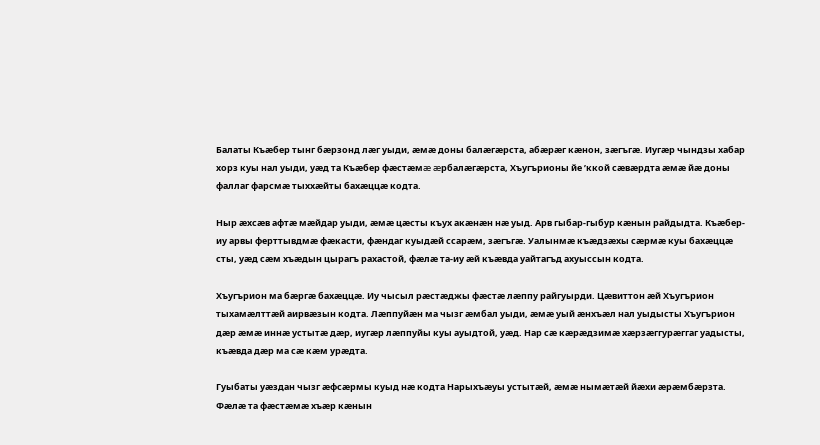Балаты Къæбер тынг бæрзонд лæг уыди, æмæ доны балæгæрста, абæрæг кæнон, зæгъгæ. Иугæр чындзы хабар хорз куы нал уыди, уæд та Къæбер фæстæмæ æрбалæгæрста, Хъугърионы йе ’ккой сæвæрдта æмæ йæ доны фаллаг фарсмæ тыххæйты бахæццæ кодта.

Ныр æхсæв афтæ мæйдар уыди, æмæ цæсты къух акæнæн нæ уыд. Арв гыбар-гыбур кæнын райдыдта. Къæбер-иу арвы ферттывдмæ фæкасти, фæндаг куыдæй ссарæм, зæгъгæ. Уалынмæ къæдзæхы сæрмæ куы бахæццæ сты, уæд сæм хъæдын цырагъ рахастой, фæлæ та-иу æй къæвда уайтагъд ахуыссын кодта.

Хъугърион ма бæргæ бахæццæ. Иу чысыл рæстæджы фæстæ лæппу райгуырди. Цæвиттон æй Хъугърион тыхамæлттæй аирвæзын кодта. Лæппуйæн ма чызг æмбал уыди, æмæ уый æнхъæл нал уыдысты Хъугърион дæр æмæ иннæ устытæ дæр, иугæр лæппуйы куы ауыдтой, уæд. Нар сæ кæрæдзимæ хæрзæггурæггаг уадысты, къæвда дæр ма сæ кæм урæдта.

Гуыбаты уæздан чызг æфсæрмы куыд нæ кодта Нарыхъæуы устытæй, æмæ нымæтæй йæхи æрæмбæрзта. Фæлæ та фæстæмæ хъæр кæнын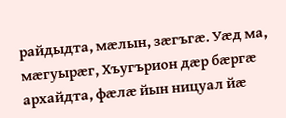райдыдта, мæлын, зæгъгæ. Уæд ма, мæгуырæг, Хъугърион дæр бæргæ архайдта, фæлæ йын ницуал йæ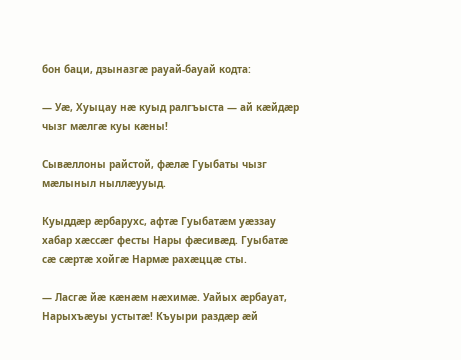бон баци, дзыназгæ рауай-бауай кодта:

— Уæ, Хуыцау нæ куыд ралгъыста — ай кæйдæр чызг мæлгæ куы кæны!

Сывæллоны райстой, фæлæ Гуыбаты чызг мæлыныл ныллæууыд.

Куыддæр æрбарухс, афтæ Гуыбатæм уæззау хабар хæссæг фесты Нары фæсивæд. Гуыбатæ сæ сæртæ хойгæ Нармæ рахæццæ сты.

— Ласгæ йæ кæнæм нæхимæ. Уайых æрбауат, Нарыхъæуы устытæ! Къуыри раздæр æй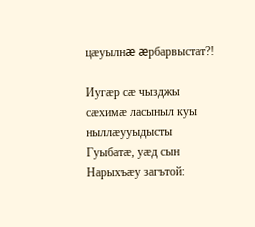цæуылнæ æрбарвыстат?!

Иугæр сæ чызджы сæхимæ ласыныл куы ныллæууыдысты Гуыбатæ, уæд сын Нарыхъæу загътой: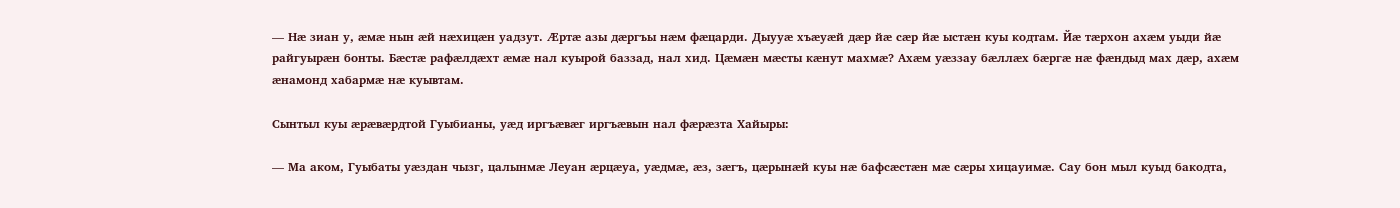— Нæ зиан у, æмæ нын æй нæхицæн уадзут. Æртæ азы дæргъы нæм фæцарди. Дыууæ хъæуæй дæр йæ сæр йæ ыстæн куы кодтам. Йæ тæрхон ахæм уыди йæ райгуырæн бонты. Бæстæ рафæлдæхт æмæ нал куырой баззад, нал хид. Цæмæн мæсты кæнут махмæ? Ахæм уæззау бæллæх бæргæ нæ фæндыд мах дæр, ахæм æнамонд хабармæ нæ куывтам.

Сынтыл куы æрæвæрдтой Гуыбианы, уæд иргъæвæг иргъæвын нал фæрæзта Хайыры:

— Ма аком, Гуыбаты уæздан чызг, цалынмæ Леуан æрцæуа, уæдмæ, æз, зæгъ, цæрынæй куы нæ бафсæстæн мæ сæры хицауимæ. Сау бон мыл куыд бакодта,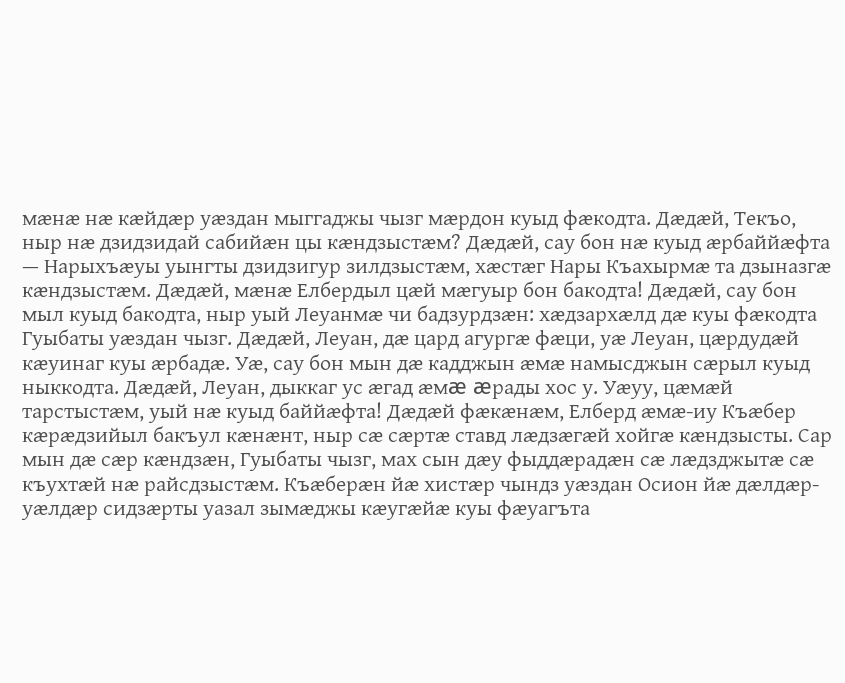мæнæ нæ кæйдæр уæздан мыггаджы чызг мæрдон куыд фæкодта. Дæдæй, Текъо, ныр нæ дзидзидай сабийæн цы кæндзыстæм? Дæдæй, сау бон нæ куыд æрбаййæфта — Нарыхъæуы уынгты дзидзигур зилдзыстæм, хæстæг Нары Къахырмæ та дзыназгæ кæндзыстæм. Дæдæй, мæнæ Елбердыл цæй мæгуыр бон бакодта! Дæдæй, сау бон мыл куыд бакодта, ныр уый Леуанмæ чи бадзурдзæн: хæдзархæлд дæ куы фæкодта Гуыбаты уæздан чызг. Дæдæй, Леуан, дæ цард агургæ фæци, уæ Леуан, цæрдудæй кæуинаг куы æрбадæ. Уæ, сау бон мын дæ кадджын æмæ намысджын сæрыл куыд ныккодта. Дæдæй, Леуан, дыккаг ус æгад æмæ æрады хос у. Уæуу, цæмæй тарстыстæм, уый нæ куыд баййæфта! Дæдæй фæкæнæм, Елберд æмæ-иу Къæбер кæрæдзийыл бакъул кæнæнт, ныр сæ сæртæ ставд лæдзæгæй хойгæ кæндзысты. Сар мын дæ сæр кæндзæн, Гуыбаты чызг, мах сын дæу фыддæрадæн сæ лæдзджытæ сæ къухтæй нæ райсдзыстæм. Къæберæн йæ хистæр чындз уæздан Осион йæ дæлдæр-уæлдæр сидзæрты уазал зымæджы кæугæйæ куы фæуагъта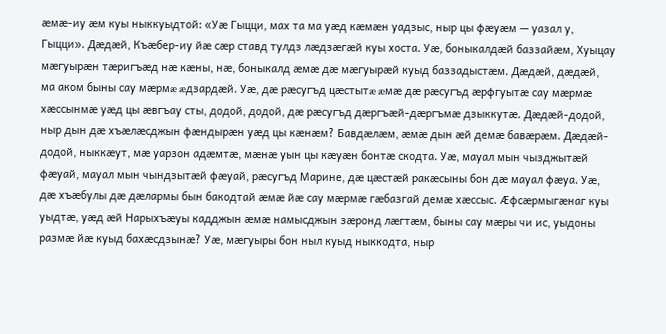æмæ-иу æм куы ныккуыдтой: «Уæ Гыцци, мах та ма уæд кæмæн уадзыс, ныр цы фæуæм — уазал у, Гыцци». Дæдæй, Къæбер-иу йæ сæр ставд тулдз лæдзæгæй куы хоста. Уæ, боныкалдæй баззайæм, Хуыцау мæгуырæн тæригъæд нæ кæны, нæ, боныкалд æмæ дæ мæгуырæй куыд баззадыстæм. Дæдæй, дæдæй, ма аком быны сау мæрмæ æдзардæй. Уæ, дæ рæсугъд цæстытæ æмæ дæ рæсугъд æрфгуытæ сау мæрмæ хæссынмæ уæд цы æвгъау сты, додой, додой, дæ рæсугъд дæргъæй-дæргъмæ дзыккутæ. Дæдæй-додой, ныр дын дæ хъæлæсджын фæндырæн уæд цы кæнæм? Бавдæлæм, æмæ дын æй демæ бавæрæм. Дæдæй-додой, ныккæут, мæ уарзон адæмтæ, мæнæ уын цы кæуæн бонтæ скодта. Уæ, мауал мын чызджытæй фæуай, мауал мын чындзытæй фæуай, рæсугъд Марине, дæ цæстæй ракæсыны бон дæ мауал фæуа. Уæ, дæ хъæбулы дæ дæлармы бын бакодтай æмæ йæ сау мæрмæ гæбазгай демæ хæссыс. Æфсæрмыгæнаг куы уыдтæ, уæд æй Нарыхъæуы кадджын æмæ намысджын зæронд лæгтæм, быны сау мæры чи ис, уыдоны размæ йæ куыд бахæсдзынæ? Уæ, мæгуыры бон ныл куыд ныккодта, ныр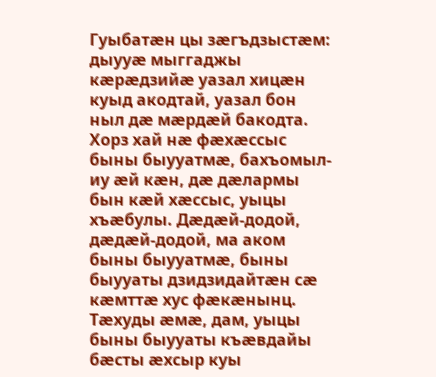Гуыбатæн цы зæгъдзыстæм: дыууæ мыггаджы кæрæдзийæ уазал хицæн куыд акодтай, уазал бон ныл дæ мæрдæй бакодта. Хорз хай нæ фæхæссыс быны быууатмæ, бахъомыл-иу æй кæн, дæ дæлармы бын кæй хæссыс, уыцы хъæбулы. Дæдæй-додой, дæдæй-додой, ма аком быны быууатмæ, быны быууаты дзидзидайтæн сæ кæмттæ хус фæкæнынц. Тæхуды æмæ, дам, уыцы быны быууаты къæвдайы бæсты æхсыр куы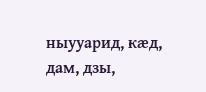ныууарид, кæд, дам, дзы,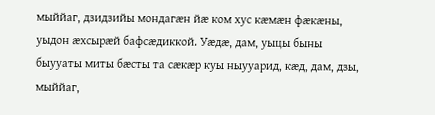мыййаг, дзидзийы мондагæн йæ ком хус кæмæн фæкæны, уыдон æхсырæй бафсæдиккой. Уæдæ, дам, уыцы быны быууаты миты бæсты та сæкæр куы ныууарид, кæд, дам, дзы, мыййаг,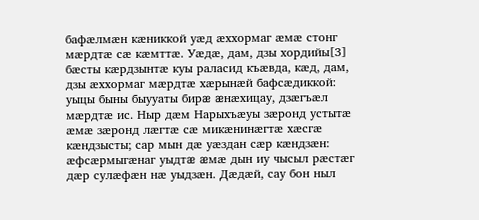бафæлмæн кæниккой уæд æххормаг æмæ стонг мæрдтæ сæ кæмттæ. Уæдæ, дам, дзы хордийы[3] бæсты кæрдзынтæ куы раласид къæвда, кæд, дам, дзы æххормаг мæрдтæ хæрынæй бафсæдиккой: уыцы быны быууаты бирæ æнæхицау, дзæгъæл мæрдтæ ис. Ныр дæм Нарыхъæуы зæронд устытæ æмæ зæронд лæгтæ сæ микæнинæгтæ хæсгæ кæндзысты; сар мын дæ уæздан сæр кæндзæн: æфсæрмыгæнаг уыдтæ æмæ дын иу чысыл рæстæг дæр сулæфæн нæ уыдзæн. Дæдæй, сау бон ныл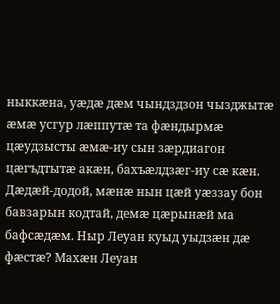ныккæна, уæдæ дæм чындздзон чызджытæ æмæ усгур лæппутæ та фæндырмæ цæудзысты æмæ-иу сын зæрдиагон цæгъдтытæ акæн, бахъæлдзæг-иу сæ кæн. Дæдæй-додой, мæнæ нын цæй уæззау бон бавзарын кодтай, демæ цæрынæй ма бафсæдæм. Ныр Леуан куыд уыдзæн дæ фæстæ? Махæн Леуан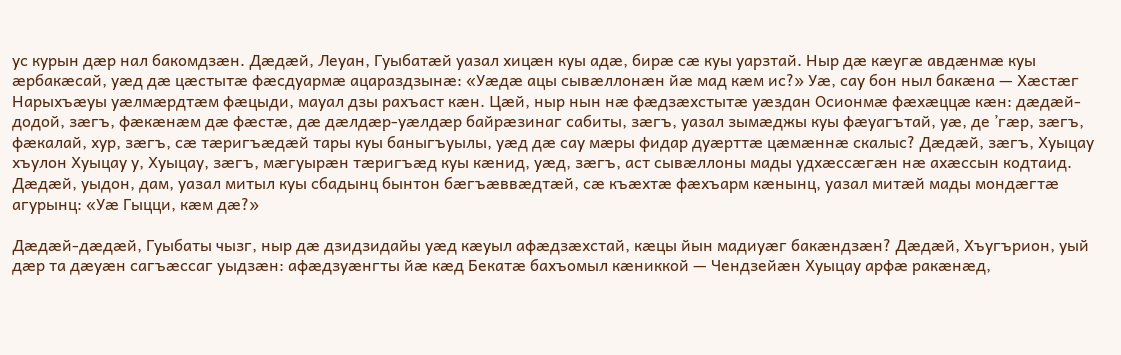ус курын дæр нал бакомдзæн. Дæдæй, Леуан, Гуыбатæй уазал хицæн куы адæ, бирæ сæ куы уарзтай. Ныр дæ кæугæ авдæнмæ куы æрбакæсай, уæд дæ цæстытæ фæсдуармæ ацараздзынæ: «Уæдæ ацы сывæллонæн йæ мад кæм ис?» Уæ, сау бон ныл бакæна — Хæстæг Нарыхъæуы уæлмæрдтæм фæцыди, мауал дзы рахъаст кæн. Цæй, ныр нын нæ фæдзæхстытæ уæздан Осионмæ фæхæццæ кæн: дæдæй-додой, зæгъ, фæкæнæм дæ фæстæ, дæ дæлдæр-уæлдæр байрæзинаг сабиты, зæгъ, уазал зымæджы куы фæуагътай, уæ, де ’гæр, зæгъ, фæкалай, хур, зæгъ, сæ тæригъæдæй тары куы баныгъуылы, уæд дæ сау мæры фидар дуæрттæ цæмæннæ скалыс? Дæдæй, зæгъ, Хуыцау хъулон Хуыцау у, Хуыцау, зæгъ, мæгуырæн тæригъæд куы кæнид, уæд, зæгъ, аст сывæллоны мады удхæссæгæн нæ ахæссын кодтаид. Дæдæй, уыдон, дам, уазал митыл куы сбадынц бынтон бæгъæввæдтæй, сæ къæхтæ фæхъарм кæнынц, уазал митæй мады мондæгтæ агурынц: «Уæ Гыцци, кæм дæ?»

Дæдæй-дæдæй, Гуыбаты чызг, ныр дæ дзидзидайы уæд кæуыл афæдзæхстай, кæцы йын мадиуæг бакæндзæн? Дæдæй, Хъугърион, уый дæр та дæуæн сагъæссаг уыдзæн: афæдзуæнгты йæ кæд Бекатæ бахъомыл кæниккой — Чендзейæн Хуыцау арфæ ракæнæд,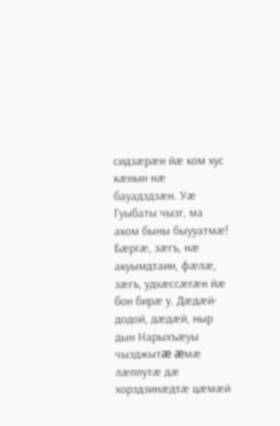сидзæрæн йæ ком хус кæнын нæ бауадздзæн. Уæ Гуыбаты чызг, ма аком быны быууатмæ! Бæргæ, зæгъ, нæ акуымдтаин, фæлæ, зæгъ, удхæссæгæн йæ бон бирæ у. Дæдæй-додой, дæдæй, ныр дын Нарыхъæуы чызджытæ æмæ лæппутæ дæ хорздзинæдтæ цæмæй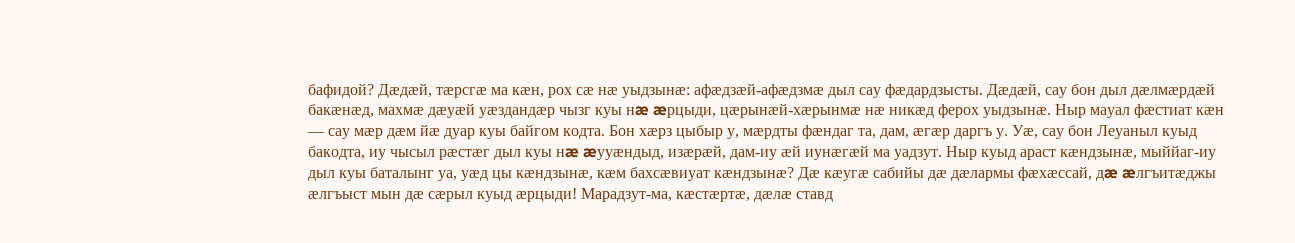бафидой? Дæдæй, тæрсгæ ма кæн, рох сæ нæ уыдзынæ: афæдзæй-афæдзмæ дыл сау фæдардзысты. Дæдæй, сау бон дыл дæлмæрдæй бакæнæд, махмæ дæуæй уæздандæр чызг куы нæ æрцыди, цæрынæй-хæрынмæ нæ никæд ферох уыдзынæ. Ныр мауал фæстиат кæн — сау мæр дæм йæ дуар куы байгом кодта. Бон хæрз цыбыр у, мæрдты фæндаг та, дам, æгæр даргъ у. Уæ, сау бон Леуаныл куыд бакодта, иу чысыл рæстæг дыл куы нæ æууæндыд, изæрæй, дам-иу æй иунæгæй ма уадзут. Ныр куыд араст кæндзынæ, мыййаг-иу дыл куы баталынг уа, уæд цы кæндзынæ, кæм бахсæвиуат кæндзынæ? Дæ кæугæ сабийы дæ дæлармы фæхæссай, дæ æлгъитæджы æлгъыст мын дæ сæрыл куыд æрцыди! Марадзут-ма, кæстæртæ, дæлæ ставд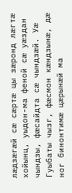лæдзæгæй сæ сæртæ цы зæронд лæгтæ хойынц, уыдон-ма феной сæ уæздан чындзы, фæсайдта сæ чындзæй. Уæ Гуыбаты чызг, фæсмон кæндзынæ, дæ ног бинонтимæ цæрынæй ма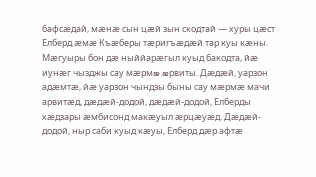бафсæдай, мæнæ сын цæй зын скодтай — хуры цæст Елберд æмæ Къæберы тæригъæдæй тар куы кæны. Мæгуыры бон дæ ныййарæгыл куыд бакодта, йæ иунæг чызджы сау мæрмæ æрвиты. Дæдæй, уарзон адæмтæ, йæ уарзон чындзы быны сау мæрмæ мачи арвитæд, дæдæй-додой, дæдæй-додой, Елберды хæдзары æмбисонд макæуыл æрцæуæд. Дæдæй-додой, ныр саби куыд кæуы, Елберд дæр афтæ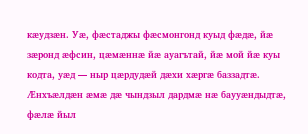кæудзæн. Уæ, фæстаджы фæсмонгонд куыд фæдæ, йæ зæронд æфсин, цæмæннæ йæ ауагътай, йæ мой йæ куы кодта, уæд — ныр цæрдудæй дæхи хæргæ баззадтæ. Æнхъæлдæн æмæ дæ чындзыл дардмæ нæ баууæндыдтæ, фæлæ йыл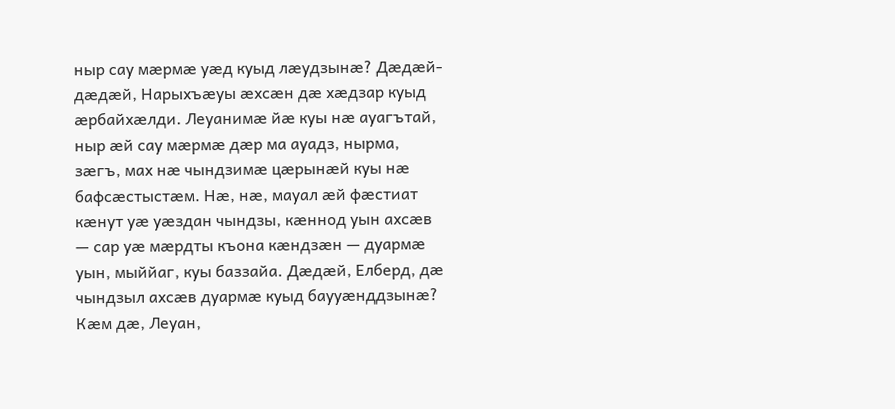ныр сау мæрмæ уæд куыд лæудзынæ? Дæдæй-дæдæй, Нарыхъæуы æхсæн дæ хæдзар куыд æрбайхæлди. Леуанимæ йæ куы нæ ауагътай, ныр æй сау мæрмæ дæр ма ауадз, нырма, зæгъ, мах нæ чындзимæ цæрынæй куы нæ бафсæстыстæм. Нæ, нæ, мауал æй фæстиат кæнут уæ уæздан чындзы, кæннод уын ахсæв — сар уæ мæрдты къона кæндзæн — дуармæ уын, мыййаг, куы баззайа. Дæдæй, Елберд, дæ чындзыл ахсæв дуармæ куыд баууæнддзынæ? Кæм дæ, Леуан,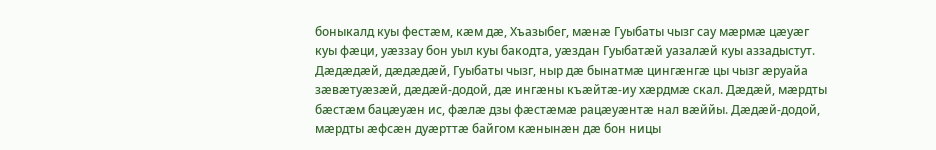боныкалд куы фестæм, кæм дæ, Хъазыбег, мæнæ Гуыбаты чызг сау мæрмæ цæуæг куы фæци, уæззау бон уыл куы бакодта, уæздан Гуыбатæй уазалæй куы аззадыстут. Дæдæдæй, дæдæдæй, Гуыбаты чызг, ныр дæ бынатмæ цингæнгæ цы чызг æруайа зæвæтуæзæй, дæдæй-додой, дæ ингæны къæйтæ-иу хæрдмæ скал. Дæдæй, мæрдты бæстæм бацæуæн ис, фæлæ дзы фæстæмæ рацæуæнтæ нал вæййы. Дæдæй-додой, мæрдты æфсæн дуæрттæ байгом кæнынæн дæ бон ницы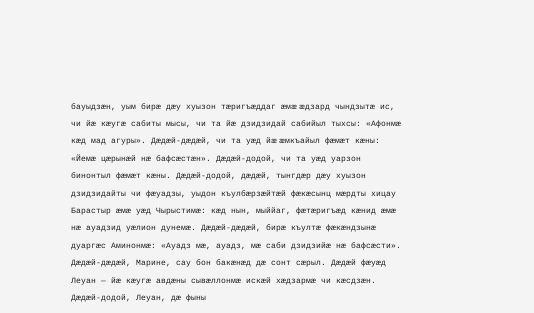бауыдзæн, уым бирæ дæу хуызон тæригъæддаг æмæ æдзард чындзытæ ис, чи йæ кæугæ сабиты мысы, чи та йæ дзидзидай сабийыл тыхсы: «Афонмæ кæд мад агуры». Дæдæй-дæдæй, чи та уæд йæ æмкъайыл фæмæт кæны: «Йемæ цæрынæй нæ бафсæстæн». Дæдæй-додой, чи та уæд уарзон бинонтыл фæмæт кæны. Дæдæй-додой, дæдæй, тынгдæр дæу хуызон дзидзидайты чи фæуадзы, уыдон къулбæрзæйтæй фæкæсынц мæрдты хицау Барастыр æмæ уæд Чырыстимæ: кæд нын, мыййаг, фæтæригъæд кæнид æмæ нæ ауадзид уæлион дунемæ. Дæдæй-дæдæй, бирæ къултæ фæкæндзынæ дуаргæс Аминонмæ: «Ауадз мæ, ауадз, мæ саби дзидзийæ нæ бафсæсти». Дæдæй-дæдæй, Марине, сау бон бакæнæд дæ сонт сæрыл. Дæдæй фæуæд Леуан — йæ кæугæ авдæны сывæллонмæ искæй хæдзармæ чи кæсдзæн. Дæдæй-додой, Леуан, дæ фыны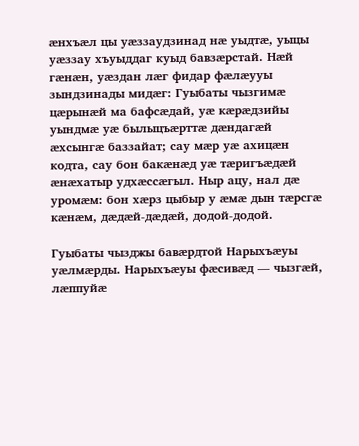æнхъæл цы уæззаудзинад нæ уыдтæ, уыцы уæззау хъуыддаг куыд бавзæрстай. Нæй гæнæн, уæздан лæг фидар фæлæууы зындзинады мидæг: Гуыбаты чызгимæ цæрынæй ма бафсæдай, уæ кæрæдзийы уындмæ уæ былыцъæрттæ дæндагæй æхсынгæ баззайат; сау мæр уæ ахицæн кодта, сау бон бакæнæд уæ тæригъæдæй æнæхатыр удхæссæгыл. Ныр ацу, нал дæ уромæм: бон хæрз цыбыр у æмæ дын тæрсгæ кæнæм, дæдæй-дæдæй, додой-додой.

Гуыбаты чызджы бавæрдтой Нарыхъæуы уæлмæрды. Нарыхъæуы фæсивæд — чызгæй, лæппуйæ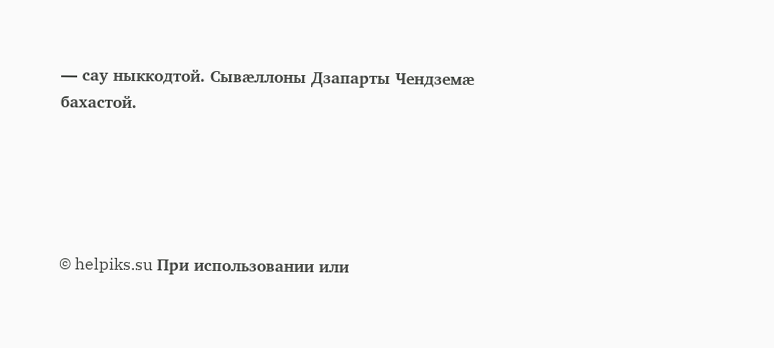— сау ныккодтой. Сывæллоны Дзапарты Чендземæ бахастой.





© helpiks.su При использовании или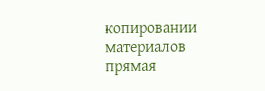копировании материалов прямая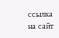ссылка на сайт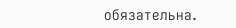обязательна.